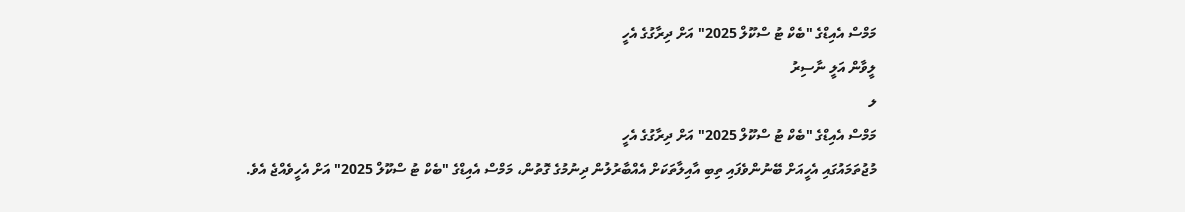މަމްސް އެއިޑްގެ "ބެކް ޓު ސްކޫލް 2025" އަށް ދިރާގުގެ އެހީ
ލީވާން އަލީ ނާސިރު
ލ
މަމްސް އެއިޑްގެ "ބެކް ޓު ސްކޫލް 2025" އަށް ދިރާގުގެ އެހީ
މުޖުތަމައުގައި އެހީއަށް ބޭނުންވެފައި ތިބި އާއިލާތަކަށް އެއްބާރުލުން ދިނުމުގެ ގޮތުން، މަމްސް އެއިޑްގެ "ބެކް ޓު ސްކޫލް 2025" އަށް އެހީވެއްޖެ އެވެ.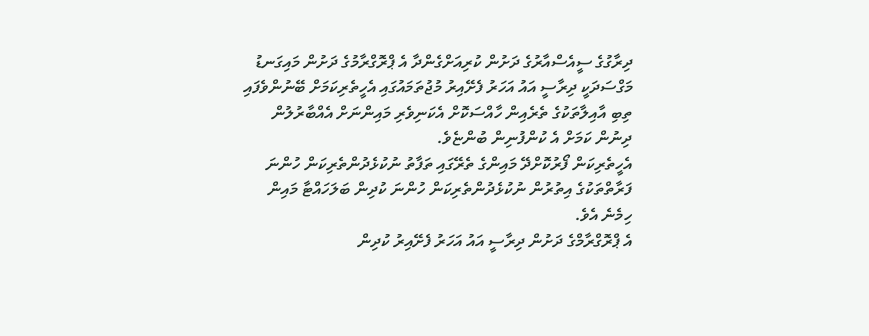ދިރާގުގެ ސީއެސްއާރުގެ ދަށުން ކުރިއަށްގެންދާ އެ ޕްރޮގްރާމުގެ ދަށުން މައިގަނޑު މަގްސަދަކީ ދިރާސީ އައު އަހަރު ފެށޭއިރު މުޖުތަމައުގައި އެހީތެރިކަމަށް ބޭނުންވެފައި ތިބި އާއިލާތަކުގެ ތެރެއިން ހާއްސަކޮށް އެކަނިވެރި މައިންނަށް އެއްބާރުލުން ދިނުން ކަމަށް އެ ކުންފުނިން ބުންޏެވެ.
އެހީތެރިކަން ފޯރުކޮށްދޭ މައިންގެ ތެރޭގައި ތަފާތު ނުކުޅެދުންތެރިކަން ހުންނަ ފަރާތްތަކުގެ އިތުރުން ނުކުޅެދުންތެރިކަން ހުންނަ ކުދިން ބަލަހައްޓާ މައިން ހިމެނެ އެވެ.
އެ ޕްރޮގްރާމްގެ ދަށުން ދިރާސީ އައު އަހަރު ފެށޭއިރު ކުދިން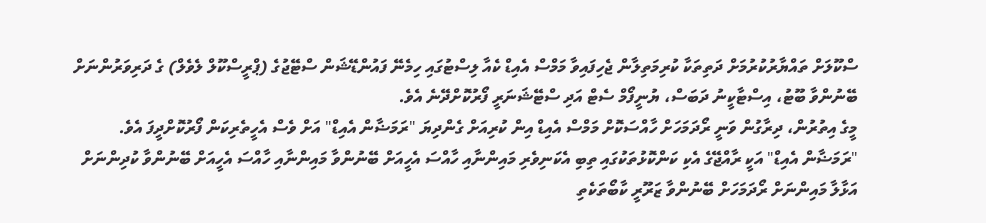ސްކޫލަށް ތައްޔާރުކުރުމަށް ދަތިތަކާ ކުރިމަތިލާން ޖެހިފައިވާ މަމްސް އެއިޑް ކެއާ ލިސްޓުގައި ހިމެނޭ ފައުންޑޭޝަން ސްޓޭޖުގެ (ޕްރީސްކޫލް ލެވެލް) ގެ ދަރިވަރުންނަށް ބޭނުންވާ ބޫޓު، އިސްޓާކީނު ދަބަސް، ޔުނީފޯމް ސެޓް އަދި ސްޓޭޝަނަރީ ފޯރުކޮށްދޭނެ އެވެ.
މީގެ އިތުރުން، ދިރާގުން ވަނީ ރޯދަމަހަށް ހާއްސަކޮށް މަމްސް އެއިޑް އިން ކުރިއަށް ގެންދިޔަ "ރަމަޟާން އެއިޑް" އަށް ވެސް އެހީތެރިކަން ފޯރުކޮށްދީފަ އެވެ.
"ރަމަޟާން އެއިޑް" އަކީ ރާއްޖޭގެ އެކި ކަންކޮޅުތަކުގައި ތިބި އެކަނިވެރި މައިންނާއި ހާއްސަ އެހީއަށް ބޭނުންވާ މައިންނާއި ހާއްސަ އެހީއަށް ބޭނުންވާ ކުދިންނަށް އަޅާލާ މައިންނަށް ރޯދަމަހަށް ބޭނުންވާ ޒަރޫރީ ކާބޯތަކެތި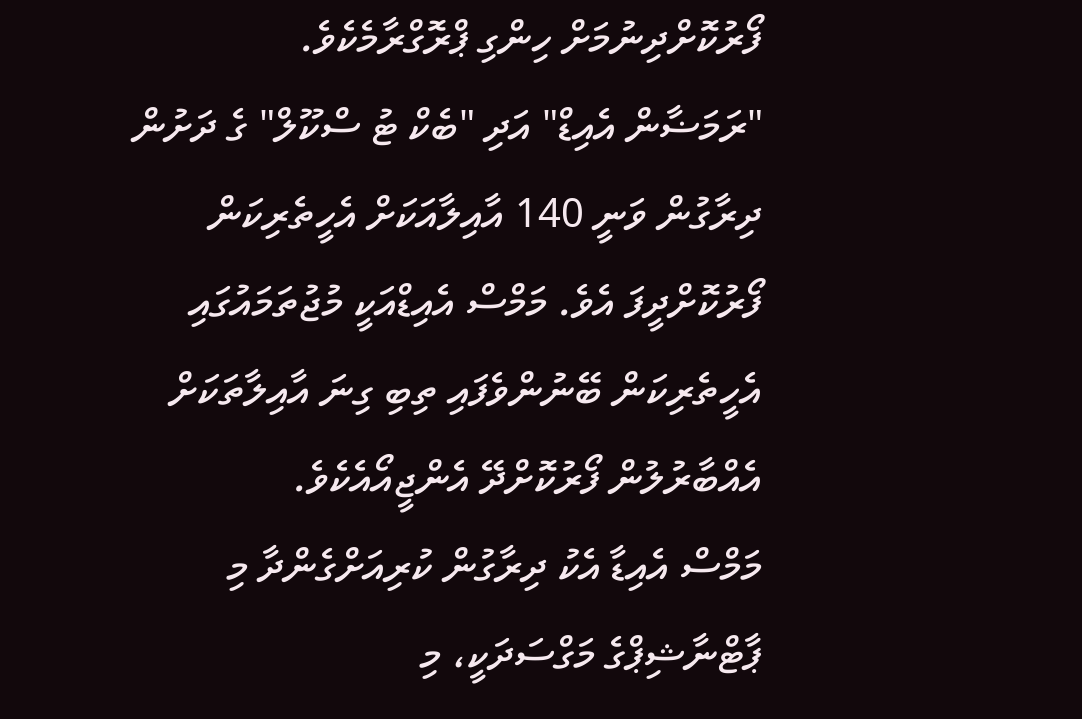ފޯރުކޮށްދިނުމަށް ހިންގި ޕްރޮގްރާމެކެވެ.
"ރަމަޟާން އެއިޑް" އަދި "ބެކް ޓު ސްކޫލް" ގެ ދަށުން ދިރާގުން ވަނީ 140 އާއިލާއަކަށް އެހީތެރިކަން ފޯރުކޮށްދީފަ އެވެ. މަމްސް އެއިޑްއަކީ މުޖުތަމައުގައި އެހީތެރިކަން ބޭނުންވެފައި ތިބި ގިނަ އާއިލާތަކަށް އެއްބާރުލުން ފޯރުކޮށްދޭ އެންޖީއޯއެކެވެ.
މަމްސް އެއިޑާ އެކު ދިރާގުން ކުރިއަށްގެންދާ މި ޕާޓްނާޝިޕްގެ މަގްސަދަކީ، މި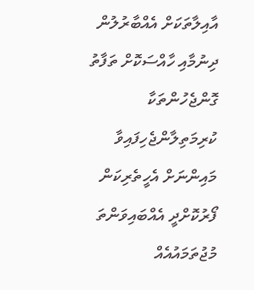އާއިލާތަކަށް އެއްބާރުލުން ދިނުމާއި ހާއްސަކޮށް ތަފާތު ގޮންޖެހުންތަކާ ކުރިމަތިލާންޖެހިފައިވާ މައިންނަށް އެހީތެރިކަން ފޯރުކޮށްދީ އެއްބައިވަންތަ މުޖުތަމައުއެއް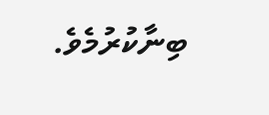ބިނާކުރުމެވެ.